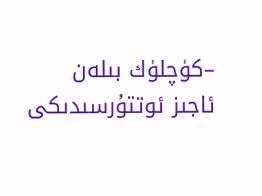–كۈچلۈك بىلەن ئاجىز ئوتتۇرسىدىكى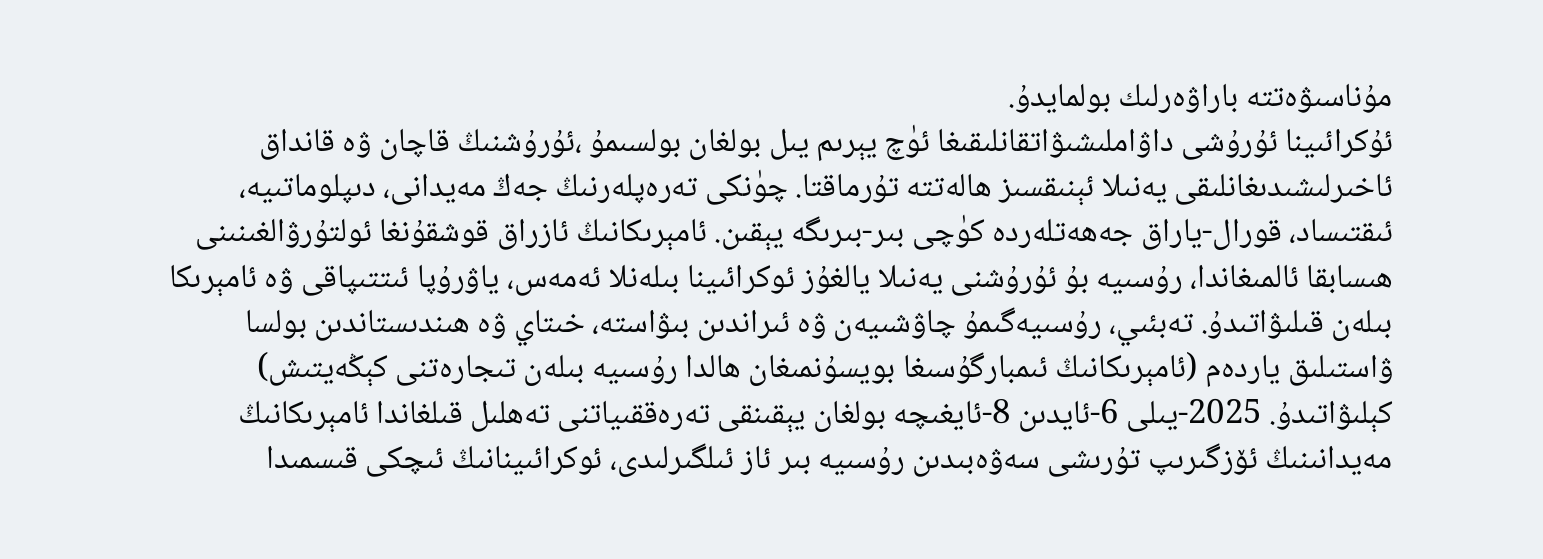مۇناسىۋەتتە باراۋەرلىك بولمايدۇ.
ئۇكرائىينا ئۇرۇشى داۋاملىشىۋاتقانلىقىغا ئۈچ يېرىم يىل بولغان بولسىمۇ ،ئۇرۇشنىڭ قاچان ۋە قانداق ئاخىرلىشىدىغانلىقى يەنىلا ئېنىقسىز ھالەتتە تۇرماقتا. چۈنكى تەرەپلەرنىڭ جەڭ مەيدانى، دىپلوماتىيە، ئىقتىساد، قورال-ياراق جەھەتلەردە كۈچى بىر-بىرىگە يېقىن. ئامېرىكانىڭ ئازراق قوشقۇنغا ئولتۇرۋالغىنىنى ھىسابقا ئالمىغاندا، رۇسىيە بۇ ئۇرۇشنى يەنىلا يالغۇز ئوكرائىينا بىلەنلا ئەمەس، ياۋرۇپا ئىتتىپاقى ۋە ئامېرىكا بىلەن قىلىۋاتىدۇ. تەبئىي، رۇسىيەگىمۇ چاۋشىيەن ۋە ئىراندىن بىۋاستە، خىتاي ۋە ھىندىستاندىن بولسا ۋاستىلىق ياردەم (ئامېرىكانىڭ ئىمبارگۇسىغا بويسۇنمىغان ھالدا رۇسىيە بىلەن تىجارەتنى كېڭەيتىش) كېلىۋاتىدۇ. 2025-يىلى 6-ئايدىن 8-ئايغىچە بولغان يېقىنقى تەرەققىياتنى تەھلىل قىلغاندا ئامېرىكانىڭ مەيدانىنىڭ ئۆزگىرىپ تۇرىشى سەۋەبىدىن رۇسىيە بىر ئاز ئىلگىرلىدى، ئوكرائىينانىڭ ئىچكى قىسمىدا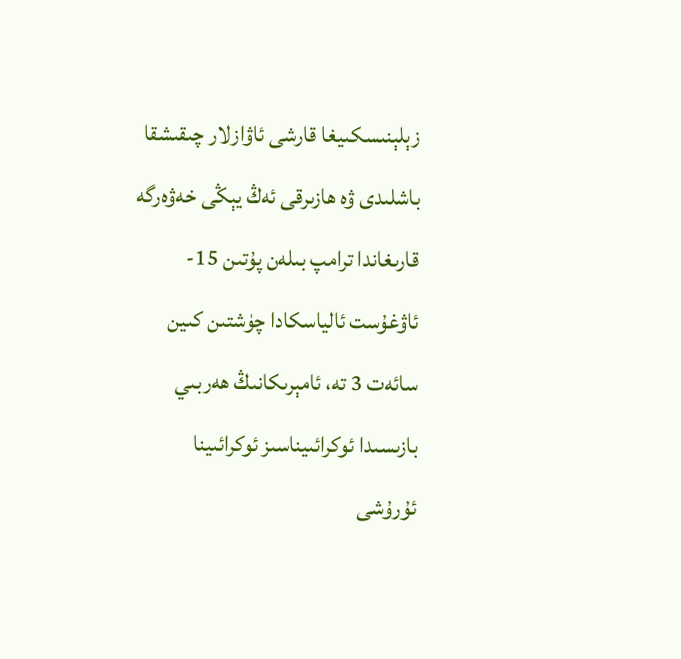زېلېنىسكىيغا قارشى ئاۋازلار چىقىشقا باشلىدى ۋە ھازىرقى ئەڭ يېڭى خەۋەرگە قارىغاندا ترامپ بىلەن پۇتىن 15-ئاۋغۇست ئالياسكادا چۈشتىن كىين سائەت 3 تە، ئامېرىكانىڭ ھەربىي بازىسىدا ئوكرائىيناسىز ئوكرائىينا ئۇرۇشى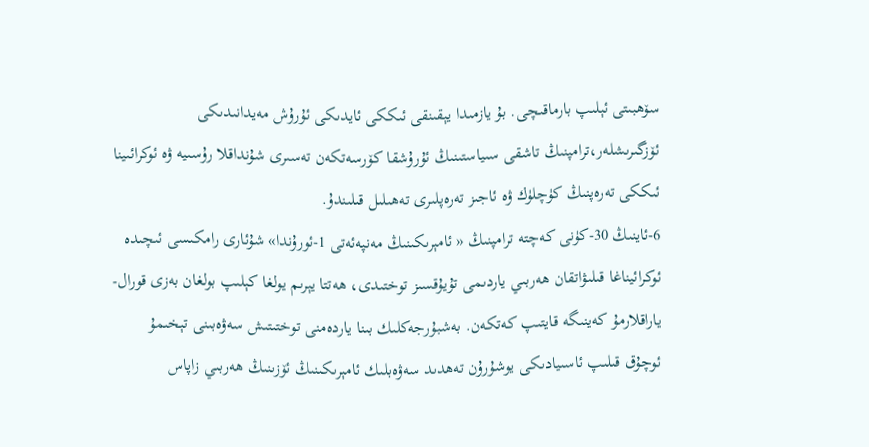سۆھبىتى ئېلىپ بارماقىچى. بۇ يازمىدا يېقىنقى ئىككى ئايدىكى ئۇرۇش مەيدانىدىكى ئۆزگىرىشلەر،ترامپنىڭ تاشقى سىياستىنىڭ ئۇرۇشقا كۆرسەتكەن تەسىرى شۇنداقلا رۇسىيە ۋە ئوكرائىينا ئىككى تەرەپنىڭ كۈچلۈك ۋە ئاجىز تەرەپلىرى تەھىلىل قىلىندۇ.
6-ئاينىڭ 30-كۈنى كەچتە ترامپنىڭ « ئامېرىكىنىڭ مەنپەئەتى 1-ئورۇندا» شۇئارى رامكىسى ئىچىدە ئوكرائيناغا قىلىۋاتقان ھەربىي ياردىمى تۇيۇقسىز توختىدى، ھەتتا يېرىم يولغا كېلىپ بولغان بەزى قورال-ياراقلارمۇ كەينىگە قايتىپ كەتكەن. بەشبۇرجەكلىك بىنا ياردەمنى توختىتىش سەۋەبىنى تېخىمۇ ئوچۇق قىلىپ ئاسىيادىكى يوشۇرۇن تەھدىد سەۋەبلىك ئامېرىكىنىڭ ئۆزىنىڭ ھەربىي زاپاس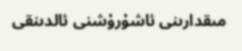مىقدارىنى ئاشۇرۇشنى ئالدىنقى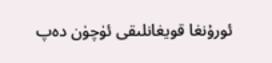ئورۇنغا قويغانلىقى ئۈچۈن دەپ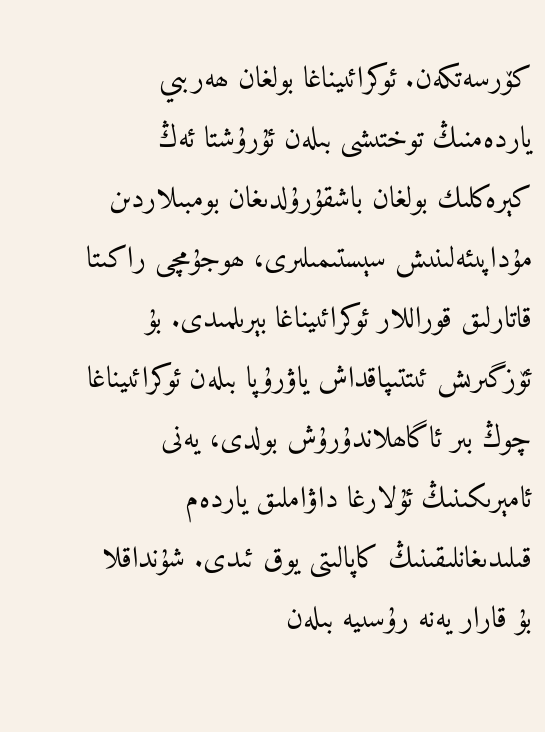كۆرسەتكەن. ئوكرائىيناغا بولغان ھەربىي ياردەمنىڭ توختىشى بىلەن ئۇرۇشتا ئەڭ كېرەكلىك بولغان باشقۇرۇلدىغان بومبىلاردىن مۇداپىئەلىنىش سېستىمىلىرى، ھوجۇمچى راكىتا قاتارلىق قوراللار ئوكرائىيناغا بېرىلمىدى. بۇ ئۆزگىرىش ئىتتىپاقداش ياۋرۇپا بىلەن ئوكرائىيناغا چوڭ بىر ئاگاھلاندۇرۇش بولدى، يەنى ئامېرىكىنىڭ ئۇلارغا داۋاملىق ياردەم قىلىدىغانلىقىنىڭ كاپالىتى يوق ئىدى. شۇنداقلا بۇ قارار يەنە رۇسىيە بىلەن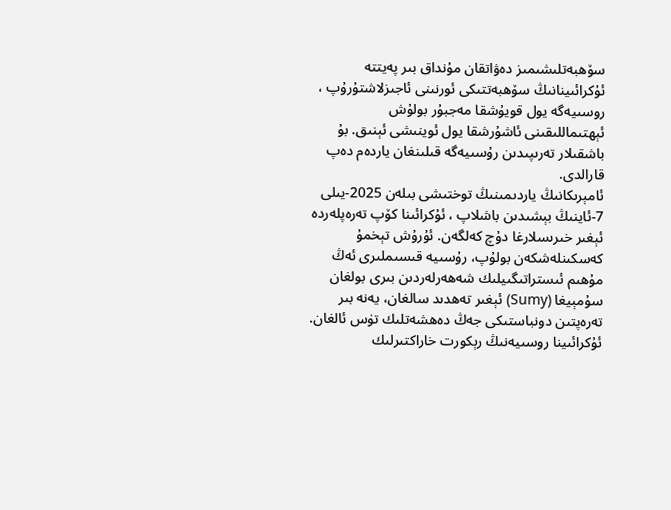سۆھبەتلىشىمىز دەۋاتقان مۇنداق بىر پەيتتە ئۇكرائىينانىڭ سۆھبەتتىكى ئورنىنى ئاجىزلاشتۇرۇپ ، روسىيەگە يول قويۇشقا مەجبۇر بولۇش ئېھتىماللىقىنى ئاشۇرشقا يول ئوينىشى ئېنىق. بۇ باشقىلار تەرىپىدىن رۇسىيەگە قىلىنغان ياردەم دەپ قارالدى.
ئامېرىكانىڭ ياردىمىنىڭ توختىشى بىلەن 2025-يىلى 7-ئاينىڭ بېشىدىن باشلاپ ، ئۇكرائىنا كۆپ تەرەپلەردە ئېغىر خىرىسلارغا دۇچ كەلگەن. ئۇرۇش تېخمۇ كەسكىنلەشكەن بولۇپ، رۇسىيە قىسىملىرى ئەڭ مۇھىم ئىستراتىگىيلىك شەھەرلەردىن بىرى بولغان سۇمېيغا (Sumy) ئېغىر تەھدىد سالغان، يەنە بىر تەرەپتىن دونباستىكى جەڭ دەھشەتلىك تۈس ئالغان. ئۇكرائىينا روسىيەنىڭ رېكورت خاراكتىرلىك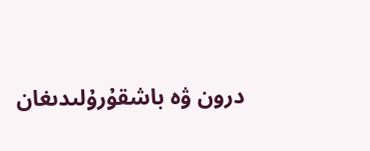درون ۋە باشقۇرۇلىدىغان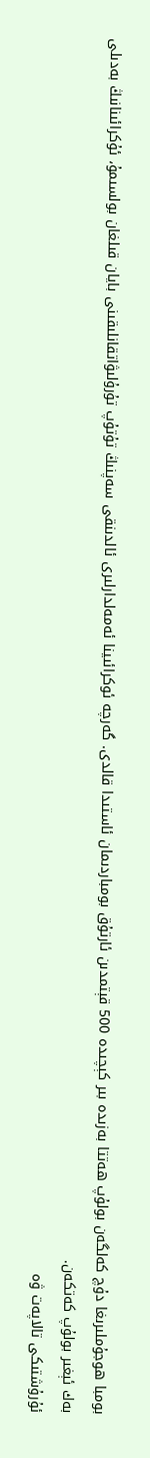بومبا ھوجۇملىرىغا دۇچ كەلگەن بولۇپ ھەتتا بەزىدە بىر كېچىدە 500 قېتمدىن ئارتۇق بومباردىمان ئاستىدا قالدى. گەرچە ئوكرائىينا ئەمەلدارلىرى ئالدىنقى سەپنىڭ تۇتۇپ تۇرۇلىۋاتقانلىقىنى بايان قىلغان بولسىمۇ، ئۇكرائىنانىڭ بەدىلى بەك ئېغىر بولۇپ كەتكەن.
ئۇرۇشتىكى تالاپەت ۋە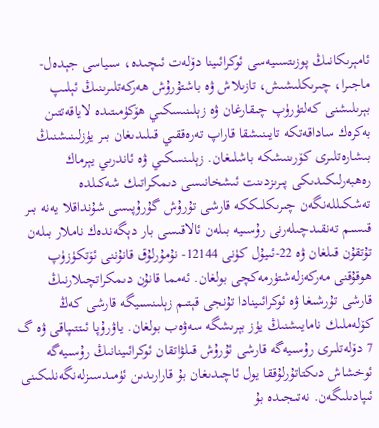ئامېرىكانىڭ پوزىتسىيەسى ئوكرائىينا دۆلەت ئىچىدە، سىياسى جېدەل-ماجىرا، چىرىكلىشىش، تازىلاش ۋە باشتۇرۇش ھەركەتلىرىنىڭ ئېلىپ بېرىلىشنى كەلتۈرۈپ چىقارغان ۋە زېلىنىسكىي ھۆكۈمىتىدە لاياقەتتىن بەكرەك ساداقەتكە تايىنىشقا قاراپ تەرەققىي قىلىدىغان بىر يۈزلىنىشنىڭ بىشارەتلىرى كۆرىنىشكە باشلىغان. زېلىنسكىي ۋە ئاندرىي يېرماك رەھبەرلىكىدىكى پىرىزدىنت ئىشخانىسى دىمكراتىك شەكىلدە تەشكىللەنگەن چىرىكلىككە قارشى تۇرۇش گۇرۇپىسى شۇنداقلا يەنە بىر قىسىم تەنقىدچىلەرنى رۇسىيە بىلەن ئالاقىسى بار دېگەندەك ناملار بىلەن تۇتقۇن قىلغان ۋە 22-ئىيۇل كۈنى 12144- نۇمۇرلۇق قانۇننى ئۆتكۈزۈپ ھوقۇقنى مەركەزلەشتۈرمەكچى بولغان. ئەمما قانۇن دىمكراتچىلارنىڭ قارشى تۇرشىغا ۋە ئوكرائىينادا تۇنجى قېتىم زېلىنسىيگە قارشى كەڭ كۆلەملىك نامايىشنىڭ يۈز بېرىشگە سەۋەب بولغان. ياۋرۇپا ئىتتىپاقى ۋە گ 7 دۆلەتلىرى رۇسىيەگە قارشى ئۇرۇش قىلۋاتقان ئوكرائىينانىڭ رۇسىيەگە ئوخشاش دىكتاتۇرلۇققا يول ئاچىدىغان بۇ قارارىدىن ئۈمىدسىزلەنگەنلىكىنى ئىپادىلىگەن. نەتىجىدە بۇ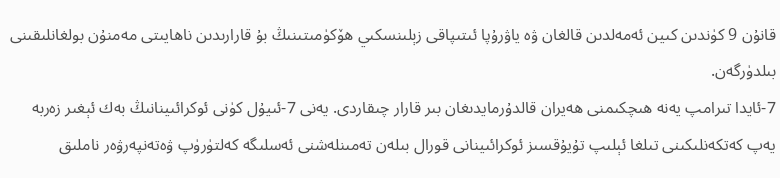قانۇن 9 كۈندىن كىين ئەمەلدىن قالغان ۋە ياۋرۇپا ئىتىپاقى زېلىنسكىي ھۆكۈمىتىنىڭ بۇ قارارىدىن ناھايىتى مەمنۇن بولغانلىقىنى بىلدۈرگەن.
7-ئايدا تىرامپ يەنە ھىچكىمنى ھەيران قالدۇرمايدىغان بىر قارار چىقاردى. يەنى 7-ئىيۇل كۈنى ئوكرائىينانىڭ بەك ئېغىر زەربە يەپ كەتكەنلىكىنى تىلغا ئېلىپ تۇيۇقسىز ئوكرائىينانى قورال بىلەن تەمىنلەشنى ئەسلىگە كەلتۈرۈپ ۋەتەنپەرۋەر ناملىق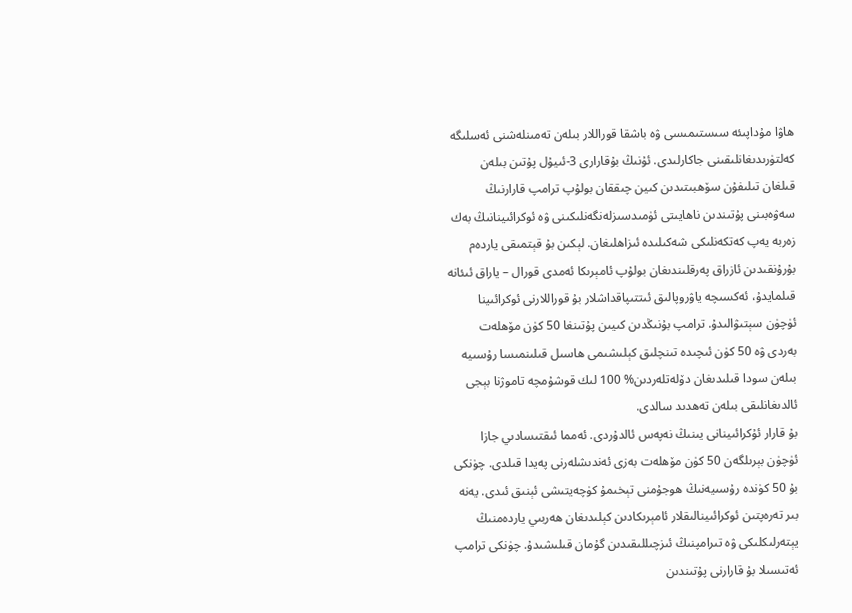ھاۋا مۇداپىئە سىستىمىسى ۋە باشقا قوراللار بىلەن تەمىنلەشنى ئەسلىگە كەلتۈرىدىغانلىقىنى جاكارلىدى. ئۇنىڭ بۇقارارى 3-ئىيۇل پۇتىن بىلەن قىلغان تىلىفۇن سۆھبىتىدىن كىين چىققان بولۇپ ترامپ قارارنىڭ سەۋەبىنى پۇتىندىن ناھايىتى ئۈمىدسىزلەنگەنلىكىنى ۋە ئوكرائىينانىڭ بەك زەربە يەپ كەتكەنلىكى شەكىلىدە ئىزاھلىغان. لېكىن بۇ قېتمىقى ياردەم بۇرۇنقىدىن ئازراق پەرقلىندىغان بولۇپ ئامېرىكا ئەمدى قورال – ياراق ئىئانە قىلمايدۇ، ئەكسىچە ياۋروپالىق ئىتتىپاقداشلار بۇ قوراللارنى ئوكرائىينا ئۈچۈن سېتىۋالىدۇ. ترامپ بۇنىڭدىن كىيىن پۇتىنغا 50 كۈن مۆھلەت بەردى ۋە 50 كۈن ئىچىدە تىنچلىق كېلىشىمى ھاسىل قىلىنمىسا رۇسىيە بىلەن سودا قىلىدىغان دۆلەتلەردىن% 100 لىك قوشۇمچە تاموژنا بېجى ئالدىغانلىقى بىلەن تەھدىد سالدى.
بۇ قارار ئۇكرائىينانى يىنىڭ نەپەس ئالدۇردى. ئەمما ئىقتىسادىي جازا ئۈچۈن بېرىلگەن 50 كۈن مۆھلەت بەزى ئەندىشلەرنى پەيدا قىلدى. چۈنكى بۇ 50 كۈندە رۇسىيەنىڭ ھوجۇمنى تېخىمۇ كۈچەيتىشى ئېنىق ئىدى. يەنە بىر تەرەپتىن ئوكرائىينالىقلار ئامېرىكادىن كېلىدىغان ھەربىي ياردەمنىڭ يېتەرلىكلىكى ۋە تىرامپنىڭ ئىزچىللىقىدىن گۇمان قىلىشىدۇ. چۈنكى ترامپ ئەتىسىلا بۇ قارارنى پۇتىندىن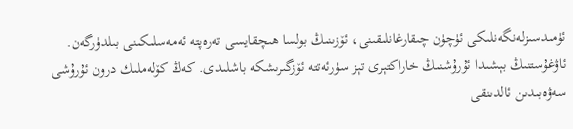ئۈمىدسىزلەنگەنلىكى ئۈچۈن چىقارغانلىقىنى، ئۆزىنىڭ بولسا ھىچقايسى تەرەپتە ئەمەسلىكىنى بىلدۈرگەن.
ئاۋغۇستنىڭ بېشىدا ئۇرۇشنىڭ خاراكتېرى تېز سۈرئەتتە ئۆزگىرىشكە باشلىدى. كەڭ كۆلەملىك درون ئۇرۇشى سەۋەبىدىن ئالدىنقى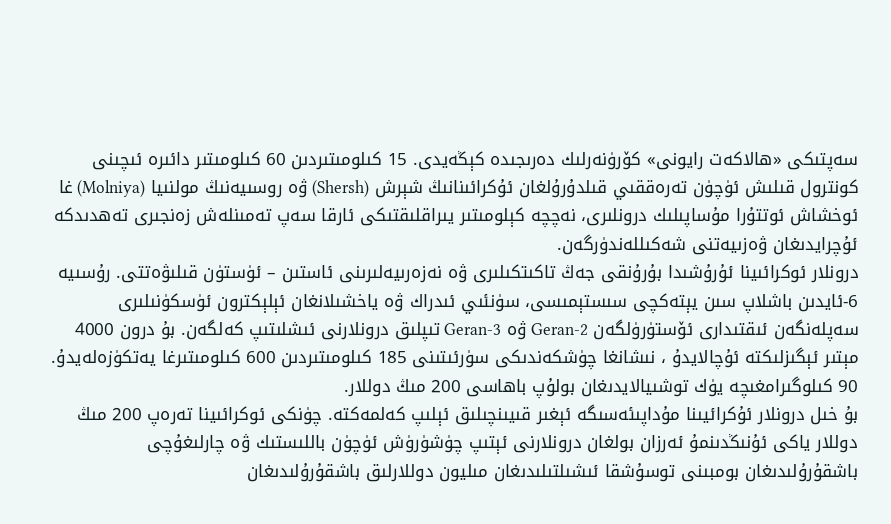سەپتىكى «ھالاكەت رايونى» كۆرۈنەرلىك دەرىجىدە كېڭەيدى. 15 كىلومىتىردىن 60 كىلومىتىر دائىرە ئىچىنى كونترول قىلىش ئۈچۈن تەرەققىي قىلدۇرۇلغان ئۇكرائىنانىڭ شېرش (Shersh) ۋە روسىيەنىڭ مولنىيا (Molniya) غا ئوخشاش ئوتتۇرا مۇساپىلىك درونلىرى، نەچچە كېلومىتىر يىراقلىقتىكى ئارقا سەپ تەمىنلەش زەنجىرى تەھدىدكە ئۇچرايدىغان ۋەزىيەتنى شەكىللەندۈرگەن.
درونلار ئوكرائىينا ئۇرۇشىدا بۇرۇنقى جەڭ تاكىتكىلىرى ۋە نەزەرىيەلىرىنى ئاستىن – ئۈستۈن قىلىۋەتتى. رۇسىيە 6-ئايدىن باشلاپ سىن يېتەكچى سىستېمىسى، سۈنئىي ئىدراك ۋە ياخشىلانغان ئېلېكترون ئۈسكۈنىلىرى سەپلەنگەن ئىقتىدارى ئۆستۈرۈلگەن Geran-2 ۋە Geran-3 تىپلىق درونلارنى ئىشلىتىپ كەلگەن. بۇ درون 4000 مېتىر ئېگىزلىكتە ئۇچالايدۇ ، نىشانغا چۈشكەندىكى سۈرئىتىنى 185 كىلومىتىردىن 600 كىلومىتىرغا يەتكۈزەلەيدۇ. 90 كىلوگىرامغىچە يۈك توشىيالايدىغان بولۇپ باھاسى 200 مىڭ دوللار.
بۇ خىل درونلار ئۇكرائيىنا مۇداپىئەسىگە ئېغىر قىيىنچىلىق ئېلىپ كەلمەكتە. چۈنكى ئوكرائىينا تەرەپ 200 مىڭ دوللار ياكى ئۇنىڭدىنمۇ ئەرزان بولغان درونلارنى ئېتىپ چۈشۈرۈش ئۈچۈن باللىستىك ۋە چارلىغۇچى باشقۇرۇلىدىغان بومبىنى توسۇشقا ئىشىلتىلىدىغان مىليون دوللارلىق باشقۇرۇلىدىغان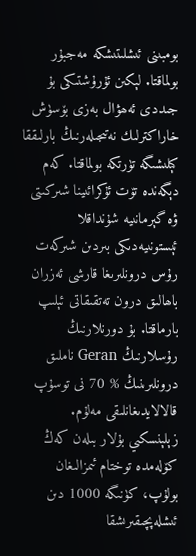بومبىنى ئىشلىتىشكە مەجبۇر بولماقتا. لېكىن ئۇرۇشتىكى بۇ جىددى ئەھۋال بەزى بۆسۈش خاراكترلىك نەتىجىلەرنىڭ بارلىققا كېلىشىگە تۈرتكە بولماقتا. كەم دېگەندە تۆت ئۇكرائىينا شىركىتى ۋە گېرمانىيە شۇنداقلا ئېستونىيەدىكى بىردىن شىركەت رۇس درونلىرىغا قارشى ئەزران باھالىق درون تەتقىقاتى ئېلىپ بارماقتا. بۇ دورنلارنىڭ رۇسلارنىڭ Geran ناملىق درونلىرىنىڭ % 70 نى توسۇپ قالالايدىغانلىقى مەلۇم. زېلېنسكىي بۇلار بىلەن كەڭ كۆلەمدە توختام ئىمزالىغان بولۇپ، كۈنىگە 1000 دىن ئىشلەپچىقىرىشقا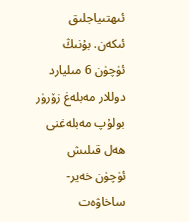ئىھتىياجلىق ئىكەن. بۇنىڭ ئۈچۈن 6 مىليارد دوللار مەبلەغ زۆرۈر بولۇپ مەبلەغنى ھەل قىلىش ئۈچۈن خەير-ساخاۋەت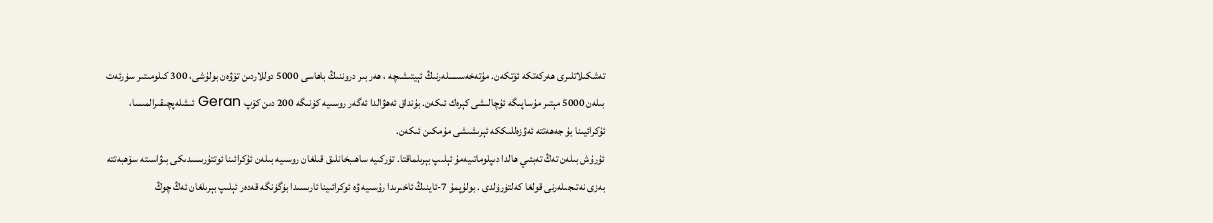تەشكىلاتلىرى ھەركەتكە ئۆتكەن. مۇتەخەسىسلەرنىڭ ئېيتىشىچە ، ھەر بىر دروننىڭ باھاسى 5000 دوللاردىن تۆۋەن بولۇشى، 300 كىلومىتىر سۈرئەت بىلەن 5000 مېتىر مۇساپىگە ئۇچالىشى كېرەك ئىكەن. بۇنداق ئەھۋالدا ئەگەر روسىيە كۈنىگە 200 دىن كۆپ Geran ئىشلەپچىقىرالمىسا، ئۇكرائيىنا بۇ جەھەتتە ئەۋزەللىككە ئېرىشىشى مۇمكىن ئىكەن.
ئۇرۇش بىلەن تەڭ تەبئىي ھالدا دىپلوماتىيەمۇ ئېلىپ بېرىلماقتا. تۈركىيە ساھىبخانلىق قىلغان روسىيە بىلەن ئۇكرائىنا ئوتتۇرىسىدىكى بىۋاسىتە سۆھبەتتە بەزى نەتىجىلەرنى قولغا كەلتۈرۈلدى . بولۇپمۇ 7-ئاينىڭ ئاخىرىدا رۇسىيە ۋە ئوكرائىينا ئارىسىدا بۈگۈنگە قەدەر ئېلىپ بېرىلغان ئەڭ چوڭ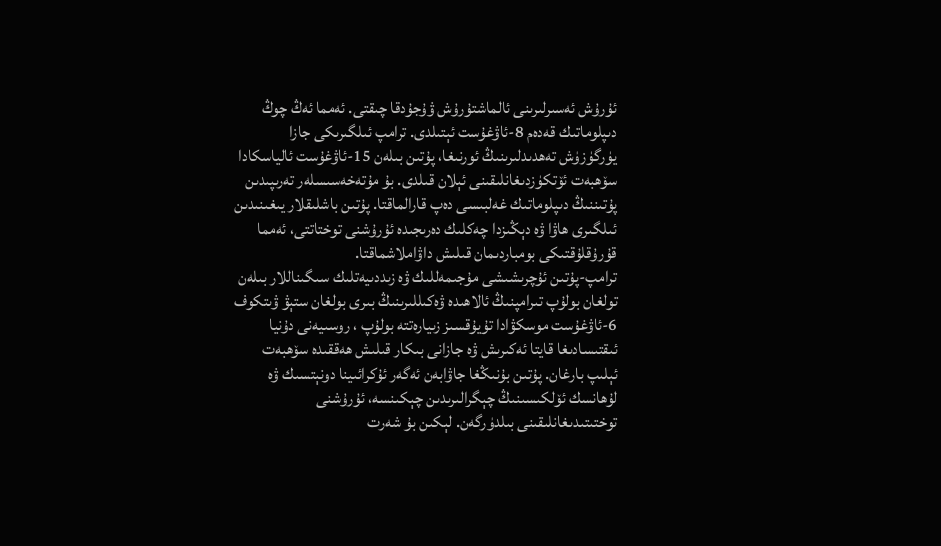ئۇرۇش ئەسىرلىرىنى ئالماشتۇرۇش ۋۇجۇدقا چىقتى. ئەمما ئەڭ چوڭ دىپلوماتىك قەدەم 8-ئاۋغۇست ئېتىلدى. ترامپ ئىلگىرىكى جازا يۈرگۈزۈش تەھدىدلىرىنىڭ ئورنىغا، پۇتىن بىلەن 15-ئاۋغۇست ئالياسكادا سۆھبەت ئۆتكۈزدىغانلىقىنى ئېلان قىلدى. بۇ مۇتەخەسىسلەر تەرىپىدىن پۇتىننىڭ دىپلوماتىك غەلبىسى دەپ قارالماقتا. پۇتىن باشلىقلار يىغىنىدىن ئىلگىرى ھاۋا ۋە دېڭىزدا چەكلىك دەرىجىدە ئۇرۇشنى توختاتتى، ئەمما قۇرۇقلۇقتىكى بومباردىمان قىلىش داۋاملاشماقتا.
ترامپ-پۇتىن ئۇچرىشىشى مۇجىمەللىك ۋە زىددىيەتلىك سىگىناللار بىلەن تولغان بولۇپ تىرامپنىڭ ئالاھىدە ۋەكىللىرىنىڭ بىرى بولغان ستېۋ ۋىتكوف 6-ئاۋغۇست موسكۋادا تۇيۇقسىز زىيارەتتە بولۇپ ، روسىيەنى دۇنيا ئىقتىسادىغا قايتا ئەكىرىش ۋە جازانى بىكار قىلىش ھەققىدە سۆھبەت ئېلىپ بارغان. پۇتىن بۇنىڭغا جاۋابەن ئەگەر ئۇكرائىينا دونېتسىك ۋە لۇھانسك ئۆلكىسىنىڭ چېگرالىرىدىن چېكىنسە، ئۇرۇشنى توختىتىدىغانلىقىنى بىلدۈرگەن. لېكىن بۇ شەرت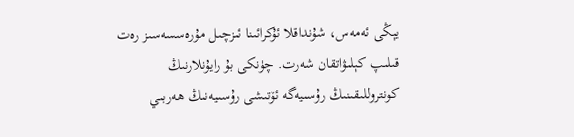يېڭى ئەمەس، شۇنداقلا ئۇكرائىنا ئىزچىل مۇرەسسەسىز رەت قىلىپ كېلىۋاتقان شەرت. چۈنكى بۇ رايۇنلارنىڭ كونتروللىقىنىڭ رۇسىيەگە ئۆتىشى رۇسىيەنىڭ ھەربىي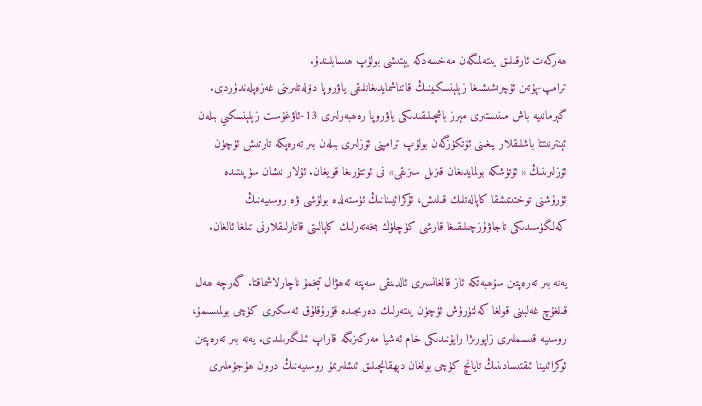ھەركەت ئارقىلىق يىتەلمىگەن مەخسەدكە يېتىشى بولۇپ ھىسابلىندۇ.
ترامپ-پۇتىن ئۇچرىشىشىغا زېلېنسكىينىڭ قاتناشمايدىغانلىقى ياۋروپا دۆلەتلىرىنى غەزەپلەندۈردى. گېرمانىيە باش مىنىستىرى مېرز باشچىلىقىدىكى ياۋروپا رەھبەرلىرى 13-ئاۋغۇست زېلېنسكىي بىلەن ئېنترنىتتا باشلىقلار يىغىنى ئۆتكۈزگەن بولۇپ ترامپنى ئۆزلىرى بىلەن بىر تەرەپكە تارتىش ئۈچۈن ئۆزلىرىنىڭ « ئۆتۈشكە بولمايدىغان قىزىل سىزىقى» نى ئوتتۇرىغا قويغان. ئۇلار نىشان سۈپىتىدە ئۇرۇشنى توختىتىشقا كاپالەتلىك قىلىش، ئۇكرائيىنانىڭ ئۈستەلدە بولۇشى ۋە روسىيەنىڭ كەلگۈسىدىكى تاجاۋۇزچىلىقىغا قارشى كۈچلۈك بىخەتەرلىك كاپالىتى قاتارلىقلارنى تىلغا ئالغان.

يەنە بىر تەرەپتىن سۆھبەتكە ئاز قالغانسىرى ئالدىنقى سەپتە ئەھۋال تېخمۇ ناچارلاشماقتا. گەرچە ھەل قىلغۇچ غەلبىنى قولغا كەلتۈرۈش ئۈچۈن يىتەرلىك دەرىجىدە قۇرۇقلۇق ئەسكىرى كۈچى بولمىسىمۇ، روسىيە قىسىملىرى زاپورىژا رايۇنىدىكى خام ئەشيا مەركىزىگە قاراپ ئىلگىرىلىدى. يەنە بىر تەرەپتىن ئوكرائىينا ئىقتىسادىنىڭ تايانچ كۈچى بولغان دېھقانچىلىق ئىشلىرىمۇ روسىيەنىڭ درون ھۇجۇملىرى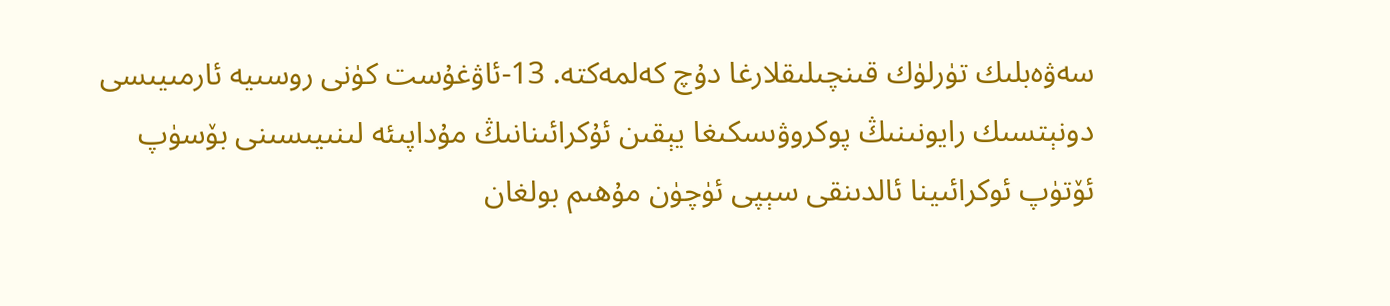سەۋەبلىك تۈرلۈك قىنچىلىقلارغا دۇچ كەلمەكتە. 13-ئاۋغۇست كۈنى روسىيە ئارمىيىسى دونېتسىك رايونىنىڭ پوكروۋىسكىغا يېقىن ئۇكرائىنانىڭ مۇداپىئە لىنىيىسىنى بۆسۈپ ئۆتۈپ ئوكرائىينا ئالدىنقى سېپى ئۈچۈن مۇھىم بولغان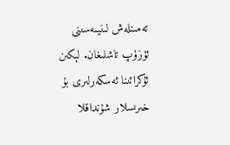تەمىنلەش لىنيىەسىنى ئۈزۈپ تاشلىغان. لېكىن ئۇكرائىنا ئەسكەرلىرى بۇ خىرىسلار شۇنداقلا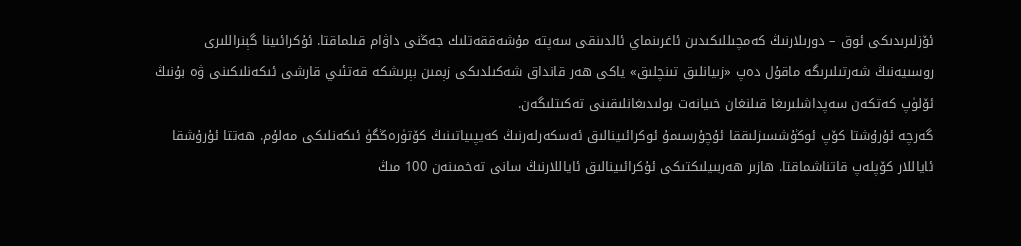ئۆزلىرىدىكى ئوق – دورىلارنىڭ كەمچىللىكىدىن ئاغرىنماي ئالدىنقى سەپتە مۇشەققەتلىك جەڭنى داۋام قىلماقتا. ئۇكرائىينا گېنراللىرى روسىيەنىڭ شەرتىلىرىگە ماقۇل دەپ «زىيانلىق تىنچلىق» ياكى ھەر قانداق شەكىلدىكى زېمىن بېرىشكە قەتئىي قارشى ئىكەنلىكىنى ۋە بۇنىڭ ئۆلۈپ كەتكەن سەپداشلىرىغا قىلنغان خىيانەت بولىدىغانلىقىنى تەكىتلىگەن.
گەرچە ئۇرۇشتا كۆپ ئوڭۇشسىزلىققا ئۇچۇرسىمۇ ئوكرائىينالىق ئەسكەرلەرنىڭ كەيپىياتىنىڭ كۆتۈرەڭگۈ ئىكەنلىكى مەلۇم. ھەتتا ئۇرۇشقا ئاياللار كۆپلەپ قاتناشماقتا. ھازىر ھەربىيلىكتىكى ئۇكرائىينالىق ئاياللارنىڭ سانى تەخمىنەن 100 مىڭ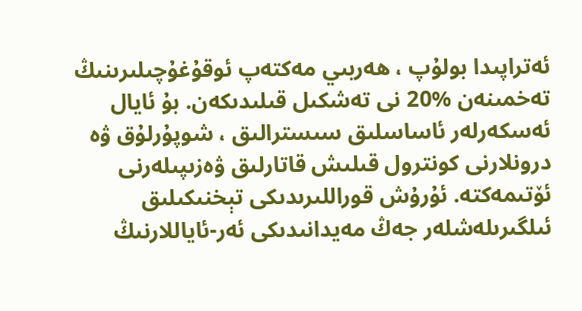ئەتراپىدا بولۇپ ، ھەربىي مەكتەپ ئوقۇغۇچىلىرىنىڭ تەخمىنەن %20 نى تەشكىل قىلىدىكەن. بۇ ئايال ئەسكەرلەر ئاساسلىق سىسترالىق ، شوپۇرلۇق ۋە درونلارنى كونترول قىلىش قاتارلىق ۋەزىپىلەرنى ئۆتىمەكتە. ئۇرۇش قوراللىرىدىكى تېخنىكىلىق ئىلگىرىلەشلەر جەڭ مەيدانىدىكى ئەر-ئاياللارنىڭ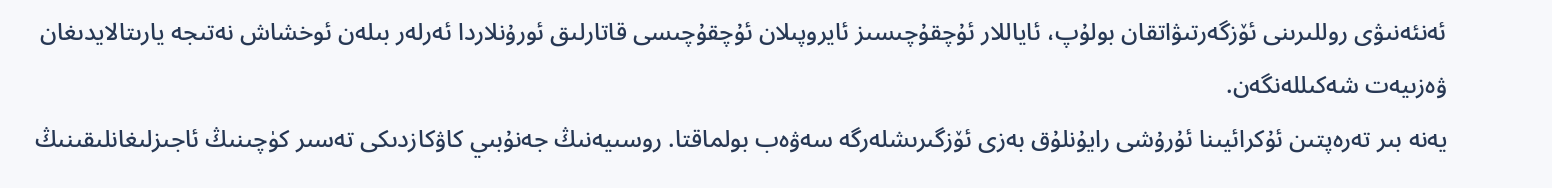ئەنئەنىۋى روللىرىنى ئۆزگەرتىۋاتقان بولۇپ، ئاياللار ئۇچقۇچىسىز ئايروپىلان ئۇچقۇچىسى قاتارلىق ئورۇنلاردا ئەرلەر بىلەن ئوخشاش نەتىجە يارىتالايدىغان ۋەزىيەت شەكىللەنگەن.
يەنە بىر تەرەپتىن ئۇكرائيىنا ئۇرۇشى رايۇنلۇق بەزى ئۆزگىرىشلەرگە سەۋەب بولماقتا. روسىيەنىڭ جەنۇبىي كاۋكازدىكى تەسىر كۈچىنىڭ ئاجىزلىغانلىقىنىڭ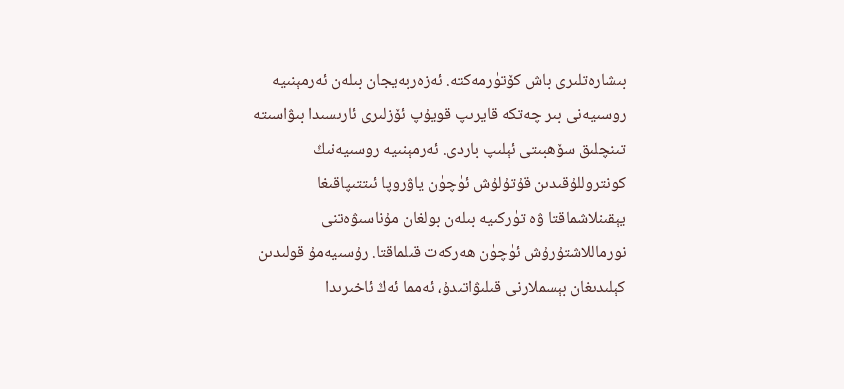بىشارەتلىرى باش كۆتۈرمەكتە. ئەزەربەيجان بىلەن ئەرمېنىيە روسىيەنى بىر چەتكە قايرىپ قويۇپ ئۆزلىرى ئارىسىدا بىۋاسىتە تىنچلىق سۆھبىتى ئېلىپ باردى. ئەرمېنىيە روسىيەنىڭ كونتروللۇقىدىن قۇتۇلۇش ئۈچۈن ياۋروپا ئىتتىپاقىغا يېقىنلاشماقتا ۋە تۈركىيە بىلەن بولغان مۇناسىۋەتنى نورماللاشتۇرۇش ئۈچۈن ھەركەت قىلماقتا. رۇسىيەمۇ قولىدىن كېلىدىغان بېسملارنى قىلىۋاتىدۇ، ئەمما ئەڭ ئاخىرىدا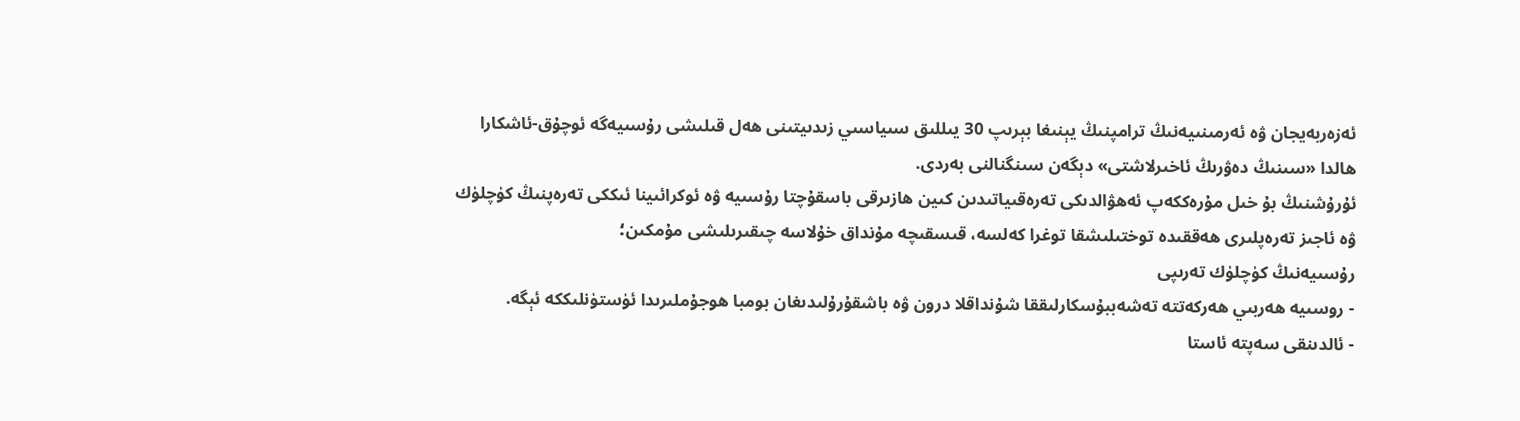ئەزەربەيجان ۋە ئەرمىنىيەنىڭ ترامپنىڭ يېنىغا بېرىپ 30 يىللىق سىياسىي زىدىيتىنى ھەل قىلىشى رۇسىيەگە ئوچۇق-ئاشكارا ھالدا «سىنىڭ دەۋرىڭ ئاخىرلاشتى» دېگەن سىنگنالنى بەردى.
ئۇرۇشنىڭ بۇ خىل مۇرەككەپ ئەھۋالدىكى تەرەقىياتىدىن كىين ھازىرقى باسقۇچتا رۇسىيە ۋە ئوكرائىينا ئىككى تەرەپنىڭ كۈچلۈك ۋە ئاجىز تەرەپلىرى ھەققىدە توختىلىشقا توغرا كەلسە، قىسقىچە مۇنداق خۇلاسە چىقىرىلىشى مۇمكىن؛
رۇسىيەنىڭ كۈچلۈك تەرىپى
- روسىيە ھەربىي ھەركەتتە تەشەببۇسكارلىققا شۇنداقلا درون ۋە باشقۇرۇلىدىغان بومبا ھوجۇملىرىدا ئۈستۈنلىككە ئېگە.
- ئالدىنقى سەپتە ئاستا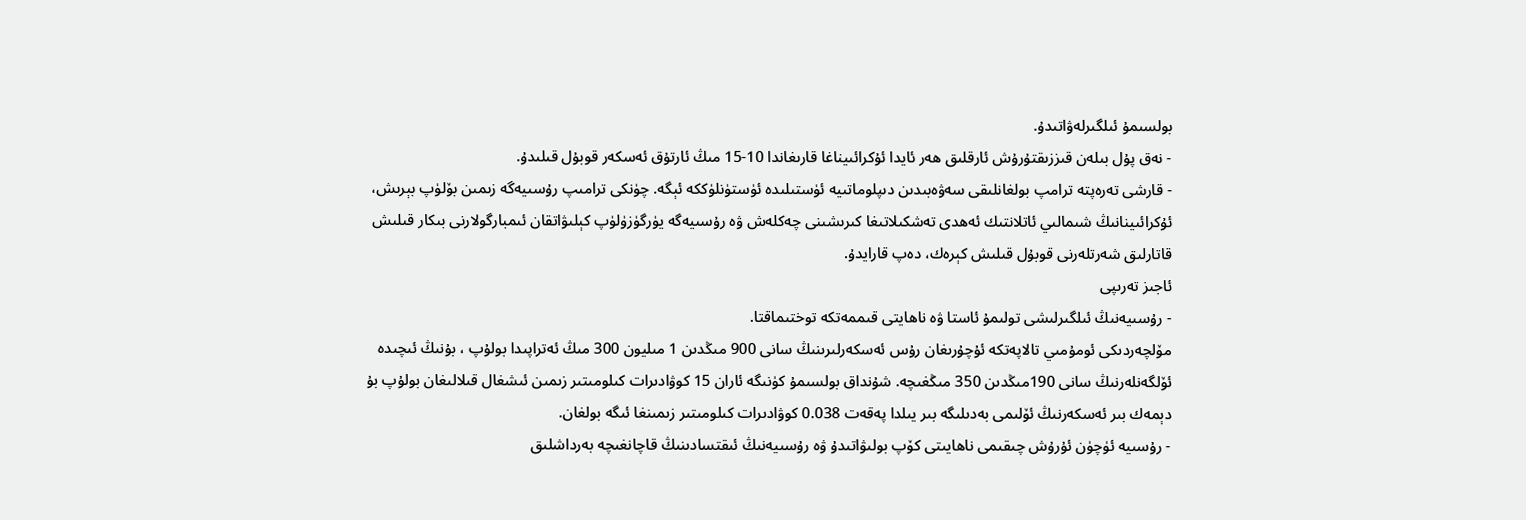بولسىمۇ ئىلگىرلەۋاتىدۇ.
- نەق پۇل بىلەن قىززىقتۇرۇش ئارقلىق ھەر ئايدا ئۇكرائىيناغا قارىغاندا 10-15 مىڭ ئارتۇق ئەسكەر قوبۇل قىلىدۇ.
- قارشى تەرەپتە ترامپ بولغانلىقى سەۋەبىدىن دىپلوماتىيە ئۈستىلىدە ئۈستۈنلۈككە ئېگە. چۈنكى ترامىپ رۇسىيەگە زىمىن بۆلۈپ بېرىش، ئۇكرائىينانىڭ شىمالىي ئاتلانتىك ئەھدى تەشكىلاتىغا كىرىشىنى چەكلەش ۋە رۇسىيەگە يۈرگۈزۈلۈپ كېلىۋاتقان ئىمبارگولارنى بىكار قىلىش قاتارلىق شەرتلەرنى قوبۇل قىلىش كېرەك، دەپ قارايدۇ.
ئاجىز تەرىپى
- رۇسىيەنىڭ ئىلگىرلىشى تولىمۇ ئاستا ۋە ناھايتى قىممەتكە توختىماقتا.
مۆلچەردىكى ئومۇمىي تالاپەتكە ئۇچۇرىغان رۇس ئەسكەرلىرىنىڭ سانى 900 مىڭدىن 1 مىليون 300 مىڭ ئەتراپىدا بولۇپ ، بۇنىڭ ئىچىدە ئۆلگەنلەرنىڭ سانى 190مىڭدىن 350 مىڭغىچە. شۇنداق بولسىمۇ كۈنىگە ئاران 15 كوۋادىرات كىلومىتىر زىمىن ئىشغال قىلالىغان بولۇپ بۇ دېمەك بىر ئەسكەرنىڭ ئۆلىمى بەدىلىگە بىر يىلدا پەقەت 0.038 كوۋادىرات كىلومىتىر زىمىنغا ئىگە بولغان.
- رۇسىيە ئۈچۈن ئۇرۇش چىقىمى ناھايىتى كۆپ بولىۋاتىدۇ ۋە رۇسىيەنىڭ ئىقتسادىنىڭ قاچانغىچە بەرداشلىق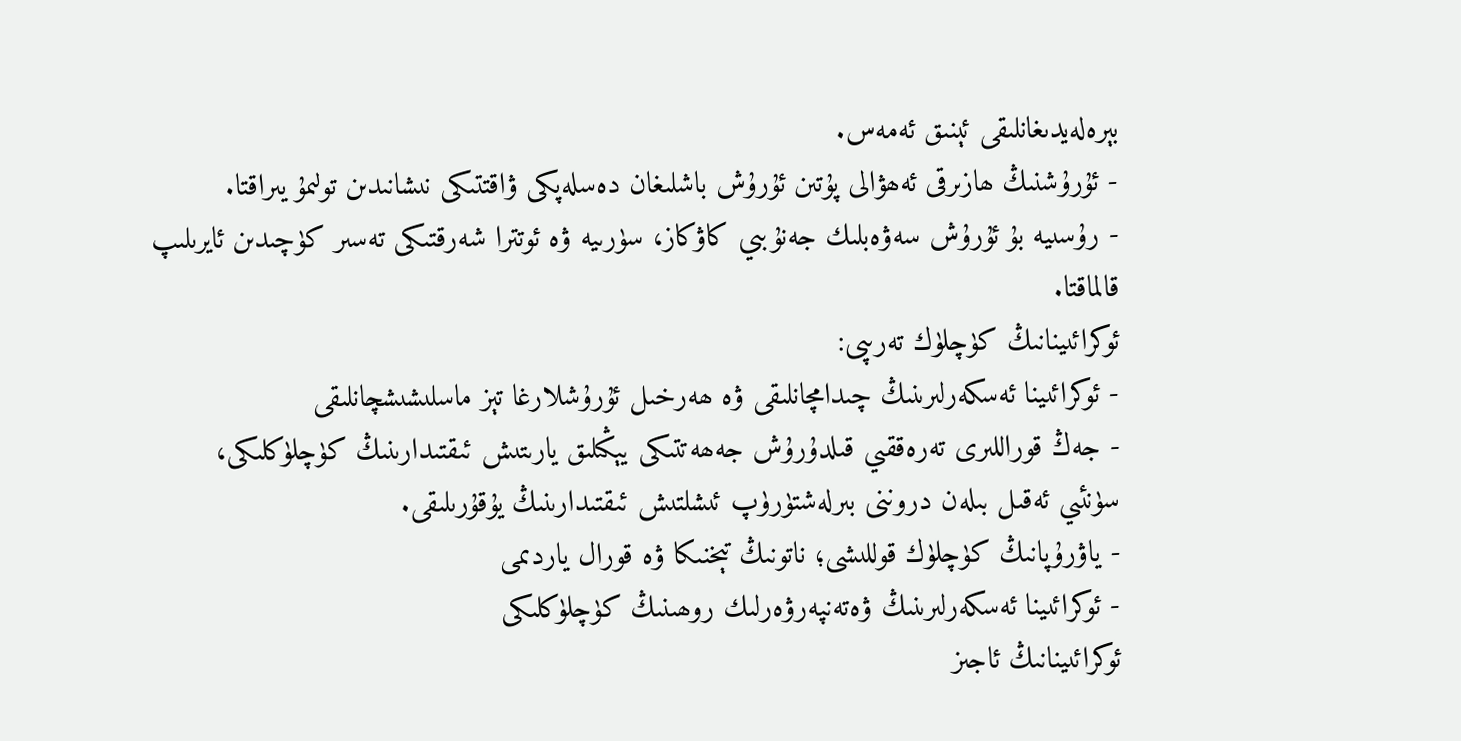بېرەلەيدىغانلىقى ئېنىق ئەمەس.
- ئۇرۇشنىڭ ھازىرقى ئەھۋالى پۇتىن ئۇرۇش باشلىغان دەسلەپكى ۋاقتتىكى نىشانىدىن تولىمۇ يىراقتا.
- رۇسىيە بۇ ئۇرۇش سەۋەبلىك جەنۇبىي كاۋكاز، سۈرىيە ۋە ئوتترا شەرقتىكى تەسىر كۈچىدىن ئايرىلىپ قالماقتا.
ئوكرائىينانىڭ كۈچلۈك تەرىپى:
- ئوكرائىينا ئەسكەرلىرىنىڭ چىدامچانلىقى ۋە ھەرخىل ئۇرۇشلارغا تېز ماسلىشىشچانلىقى
- جەڭ قوراللىرى تەرەققىي قىلدۇرۇش جەھەتتىكى يېڭىلىق يارىتىش ئىقتىدارىنىڭ كۈچلۈكلىكى، سۈنئىي ئەقىل بىلەن دروننى بىرلەشتۈرۈپ ئىشلتىش ئىقتىدارىنىڭ يۇقۇرىلىقى.
- ياۋرۇپانىڭ كۈچلۈك قوللىشى؛ ناتونىڭ تېخنىكا ۋە قورال ياردىمى
- ئوكرائىينا ئەسكەرلىرىنىڭ ۋەتەنپەرۋەرلىك روھىنىڭ كۈچلۈكلىكى
ئوكرائىينانىڭ ئاجىز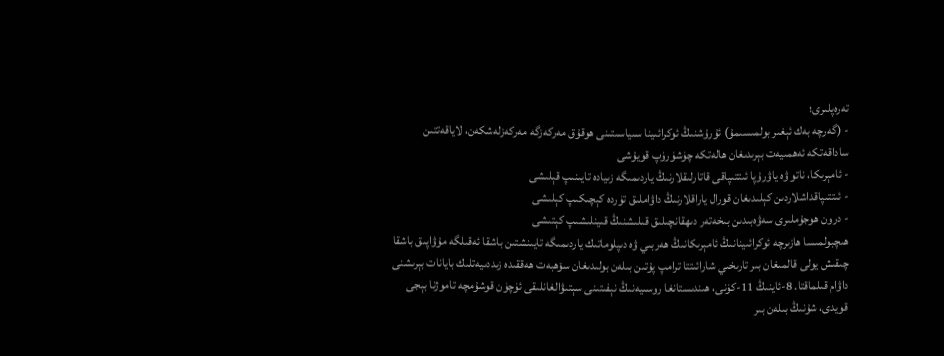تەرەپلىرى؛
- (گەرچە بەك ئېغىر بولمىسىمۇ) ئۇرۇشنىڭ ئوكرائىينا سىياسىتىنى ھوقۇق مەركەزگە مەركەزلەشكەن، لاياقەتتىن ساداقەتكە ئەھمىيەت بېرىدىغان ھالەتكە چۈشۈرۈپ قويۇشى
- ئامېرىكا، ناتو ۋە ياۋرۇپا ئىتتىپاقى قاتارلىقلارنىڭ ياردىمىگە زىيادە تايىنىپ قېلىشى
- ئىتتىپاقداشلاردىن كېلىدىغان قورال ياراقلارنىڭ داۋاملىق تۈردە كېچىكىپ كېلىشى
- درون ھوجۇملىرى سەۋەبىدىن بىخەتەر دىھقانچىلىق قىلىشنىڭ قىينلىشىپ كېتىشى
ھىچبولمىسا ھازىرچە ئوكرائىينانىڭ ئامېرىكانىڭ ھەربىي ۋە دىپلوماتىك ياردىمىگە تايىنشتىن باشقا ئەقىلگە مۇۋاپىق باشقا چىقىش يولى قالمىغان بىر تارىخىي شارائىتتا ترامپ پۇتىن بىلەن بولىدىغان سۆھبەت ھەققىدە زىددىيەتلىك بايانات بېرىشنى داۋام قىلماقتا. 8-ئاينىڭ 11-كۈنى، ھىندىستانغا روسىيەنىڭ نېفىتىنى سېتىۋالغانلىقى ئۈچۈن قوشۇمچە تاموژنا بېجى قويدى، شۇنىڭ بىلەن بىر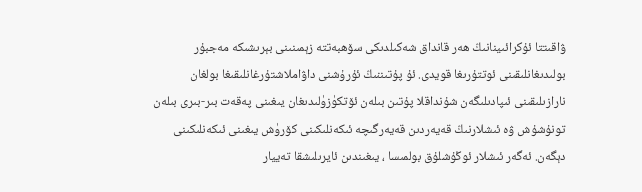ۋاقىتتا ئۇكرائىينانىڭ ھەر قانداق شەكىلدىكى سۆھبەتتە زېمىنىنى بېرىشىكە مەجبۇر بولىدىغانلىقىنى ئوتتۇرىغا قويدى. ئۇ پۇتىننىڭ ئۇرۇشنى داۋاملاشتۇرغانلىقىغا بولغان نارازىلىقىنى ئىپادىلىگەن شۇنداقلا پۇتىن بىلەن ئۆتكۈزۈلىدىغان يىغىنى پەقەت بىر-بىرى بىلەن تونۇشۇش ۋە ئىشلارنىڭ قەيەردىن قەيەرگىچە ئىكەنلىكىنى كۆرۈش يىغىنى ئىكەنلىكىنى دېگەن. ئەگەر ئىشلار ئوڭۇشلۇق بولمىسا ، يىغىندىن ئايرىلىشقا تەييار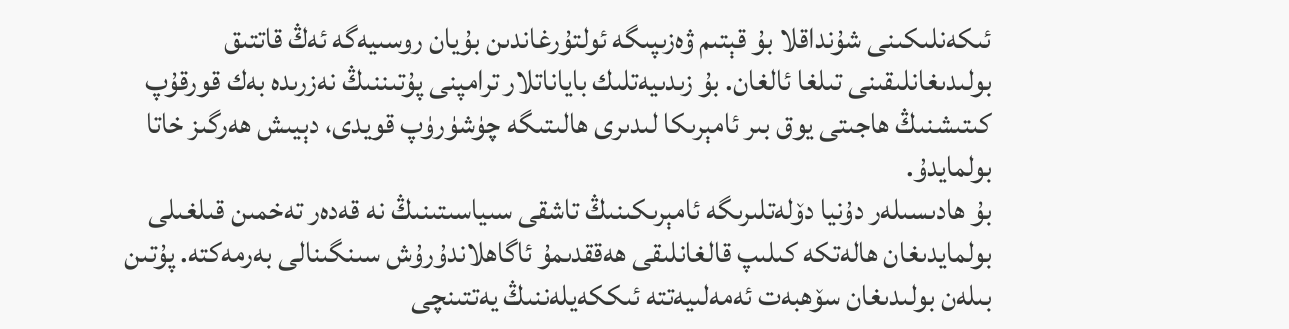ئىكەنلىكىنى شۇنداقلا بۇ قېتىم ۋەزىپىگە ئولتۇرغاندىن بۇيان روسىيەگە ئەڭ قاتتىق بولىدىغانلىقىنى تىلغا ئالغان. بۇ زىدىيەتلىك باياناتلار ترامپنى پۇتىننىڭ نەزرىدە بەك قورقۇپ كىتىشنىڭ ھاجىتى يوق بىر ئامېرىكا لىدىرى ھالىتىگە چۈشۈرۈپ قويدى، دېيىش ھەرگىز خاتا بولمايدۇ.
بۇ ھادىسىلەر دۇنيا دۆلەتلىرىگە ئامېرىكىنىڭ تاشقى سىياسىتىنىڭ نە قەدەر تەخمىن قىلغىلى بولمايدىغان ھالەتكە كىلىپ قالغانلىقى ھەققدىمۇ ئاگاھلاندۇرۇش سىنگىنالى بەرمەكتە. پۇتىن بىلەن بولىدىغان سۆھبەت ئەمەلىيەتتە ئىككەيلەننىڭ يەتتىنچى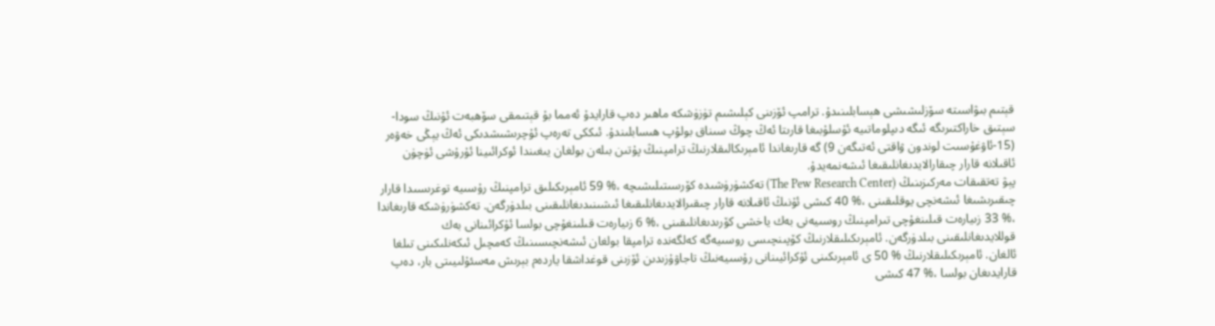قېتىم بىۋاسىتە سۆزلىشىشى ھېسابلىنىدۇ. ترامپ ئۆزىنى كېلىشىم تۈزۈشكە ماھىر دەپ قارايدۇ ئەمما بۇ قېتىمقى سۆھبەت ئۇنىڭ سودا- سېتىق خاراكتىرىگە ئىگە دىپلوماتىيە ئۇسلۇبىغا قارىتا ئەڭ چوڭ سىناق بولۇپ ھىسابلىندۇ. ئىككى تەرەپ ئۇچرىشىشدىكى ئەڭ يېڭى خەۋەر (15-ئاۋغۇسىت لوندون ۋاقتى ئەتىگەن 9) گە قارىغاندا ئامېرىكالىقلارنىڭ ترامپنىڭ پۇتىن بىلەن بولغان يىغىندا ئوكرائىينا ئۇرۇشى ئۈچۈن ئاقىلانە قارار چىقارالايدىغانلىقىغا ئىشەنمەيدۇ.
پېۋ تەتقىقات مەركىزىنىڭ (The Pew Research Center) تەكشۈرۈشىدە كۆرسىتىلىشىچە ،% 59 ئامېرىكىلىق ترامپنىڭ رۇسىيە توغرىسىدا قارار چىقىرىشىغا ئىشەنچى يوقلىقىنى ،% 40 كىشى ئۇنىڭ ئاقىلانە قارار چىقىرالايدىغانلىقىغا ئىشىنىدىغانلىقىنى بىلدۈرگەن. تەكشۈرۈشكە قارىغاندا ،% 33 زىيارەت قىلىنغۇچى تىرامپنىڭ روسىيەنى بەك ياخشى كۆرىدىغانلىقىنى ،% 6 زىيارەت قىلىنغۇچى بولسا ئۇكرائىنانى بەك قوللايدىغانلىقىنى بىلدۈرگەن. ئامېرىكىلىقلارنىڭ كۆپىنچىسى روسىيەگە كەلگەندە ترامپقا بولغان ئىشەنچىسىنىڭ كەمچىل ئىكەنلىكىنى تىلغا ئالغان. ئامېرىكىلىقلارنىڭ % 50 ى ئامېرىكىنى ئۇكرائيىنانى رۇسىيەنىڭ تاجاۋۇزىدىن ئۆزىنى قوغداشقا ياردەم بېرىش مەسئۇلىيىتى بار، دەپ قارايدىغان بولسا ،% 47 كىشى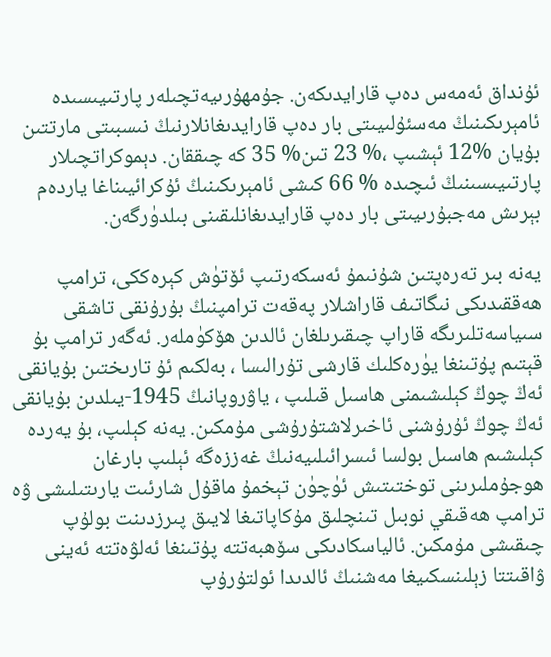ئۇنداق ئەمەس دەپ قارايدىكەن. جۇمھۇرىيەتچىلەر پارتىيىسىدە ئامېرىكىنىڭ مەسئۇلىيىتى بار دەپ قارايدىغانلارنىڭ نىسبىتى مارتتىن بۇيان %12 ئېشىپ ،% 23 تىن% 35 كە چىققان. دېموكراتچىلار پارتىيىسىنىڭ ئىچىدە % 66 كىشى ئامېرىكىنىڭ ئۇكرائيىناغا ياردەم بېرىش مەجبۇرىيىتى بار دەپ قارايدىغانلىقىنى بىلدۈرگەن.

يەنە بىر تەرەپتىن شۇنىمۇ ئەسكەرتىپ ئۆتۈش كېرەككى، ترامپ ھەققىدىكى نىگاتىف قاراشلار پەقەت ترامپنىڭ بۇرۇنقى تاشقى سىياسەتلىرىگە قاراپ چىقىرىلغان ئالدىن ھۆكۈملەر. ئەگەر ترامپ بۇ قېتىم پۇتىنغا يۈرەكلىك قارشى تۇرالىسا ، بەلكىم ئۇ تارىختىن بۇيانقى ئەڭ چوڭ كېلىشىمنى ھاسىل قىلىپ ، ياۋروپانىڭ 1945-يىلدىن بۇيانقى ئەڭ چوڭ ئۇرۇشنى ئاخىرلاشتۇرۇشى مۇمكىن. يەنە كېلىپ، بۇ يەردە كېلىشىم ھاسىل بولسا ئىسرائىلىيەنىڭ غەززەگە ئېلىپ بارغان ھوجۇملىرىنى توختىتىش ئۈچۈن تېخمۇ ماقۇل شارئىت يارىتىلىشى ۋە ترامپ ھەقىقي نوبىل تىنچلىق مۇكاپاتىغا لايىق پىرزدىنت بولۇپ چىقىشى مۇمكىن. ئالياسكادىكى سۆھبەتتە پۇتىنغا ئەلۋەتتە ئەينى ۋاقىتتا زېلىنسكىيغا مەشنىڭ ئالدىدا ئولتۇرۇپ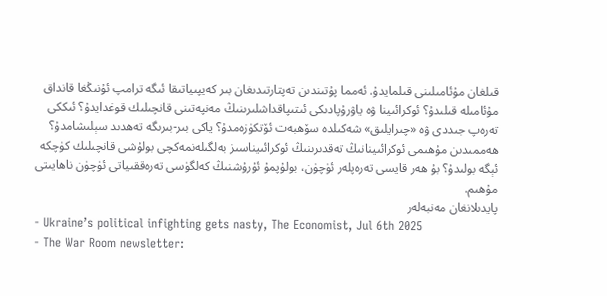قىلغان مۇئامىلىنى قىلمايدۇ. ئەمما پۇتىندىن تەپتارتىدىغان بىر كەيپىياتىقا ئىگە ترامپ ئۇنىڭغا قانداق مۇئامىلە قىلىدۇ؟ ئوكرائىينا ۋە ياۋرۇپادىكى ئىتىپاقداشلىرىنىڭ مەنپەتىنى قانچىلىك قوغدايدۇ؟ ئىككى تەرەپ جىددى ۋە «چىرايلىق» شەكىلدە سۆھبەت ئۆتكۈزەمدۇ؟ ياكى بىر-بىرىگە تەھدىد سېلىشامدۇ؟ ھەممىدىن مۇھىمى ئوكرائىينانىڭ تەقدىرىنىڭ ئوكرائىيناسىز بەلگىلەنمەكچى بولۇشى قانچىلىك كۈچكە ئېگە بولىدۇ؟ بۇ ھەر قايسى تەرەپلەر ئۈچۈن، بولۇپمۇ ئۇرۇشنىڭ كەلگۈسى تەرەققىياتى ئۈچۈن ناھايىتى مۇھىم.
پايدىلانغان مەنبەلەر
- Ukraine’s political infighting gets nasty, The Economist, Jul 6th 2025
- The War Room newsletter: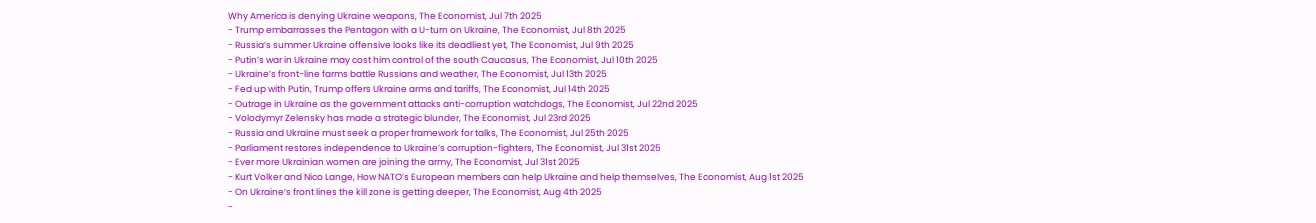Why America is denying Ukraine weapons, The Economist, Jul 7th 2025
- Trump embarrasses the Pentagon with a U-turn on Ukraine, The Economist, Jul 8th 2025
- Russia’s summer Ukraine offensive looks like its deadliest yet, The Economist, Jul 9th 2025
- Putin’s war in Ukraine may cost him control of the south Caucasus, The Economist, Jul 10th 2025
- Ukraine’s front-line farms battle Russians and weather, The Economist, Jul 13th 2025
- Fed up with Putin, Trump offers Ukraine arms and tariffs, The Economist, Jul 14th 2025
- Outrage in Ukraine as the government attacks anti-corruption watchdogs, The Economist, Jul 22nd 2025
- Volodymyr Zelensky has made a strategic blunder, The Economist, Jul 23rd 2025
- Russia and Ukraine must seek a proper framework for talks, The Economist, Jul 25th 2025
- Parliament restores independence to Ukraine’s corruption-fighters, The Economist, Jul 31st 2025
- Ever more Ukrainian women are joining the army, The Economist, Jul 31st 2025
- Kurt Volker and Nico Lange, How NATO’s European members can help Ukraine and help themselves, The Economist, Aug 1st 2025
- On Ukraine’s front lines the kill zone is getting deeper, The Economist, Aug 4th 2025
-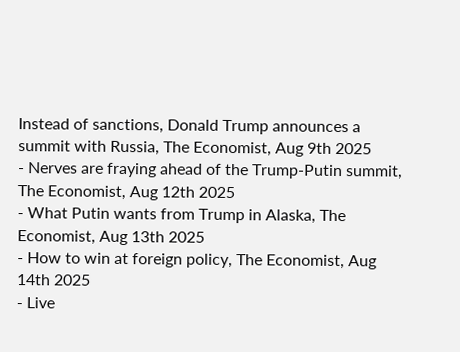Instead of sanctions, Donald Trump announces a summit with Russia, The Economist, Aug 9th 2025
- Nerves are fraying ahead of the Trump-Putin summit, The Economist, Aug 12th 2025
- What Putin wants from Trump in Alaska, The Economist, Aug 13th 2025
- How to win at foreign policy, The Economist, Aug 14th 2025
- Live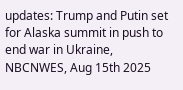updates: Trump and Putin set for Alaska summit in push to end war in Ukraine, NBCNWES, Aug 15th 2025